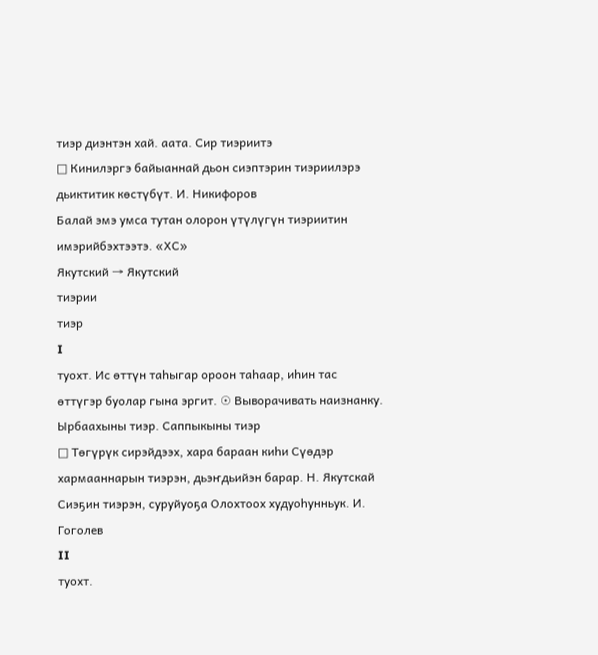тиэр диэнтэн хай. аата. Сир тиэриитэ
□ Кинилэргэ байыаннай дьон сиэптэрин тиэриилэрэ дьиктитик көстүбүт. И. Никифоров
Балай эмэ умса тутан олорон үтүлүгүн тиэриитин имэрийбэхтээтэ. «ХС»
Якутский → Якутский
тиэрии
тиэр
I
туохт. Ис өттүн таһыгар ороон таһаар, иһин тас өттүгэр буолар гына эргит. ☉ Выворачивать наизнанку. Ырбаахыны тиэр. Саппыкыны тиэр
□ Төгүрүк сирэйдээх, хара бараан киһи Сүөдэр хармааннарын тиэрэн, дьэҥдьийэн барар. Н. Якутскай
Сиэҕин тиэрэн, суруйуоҕа Олохтоох худуоһунньук. И. Гоголев
II
туохт.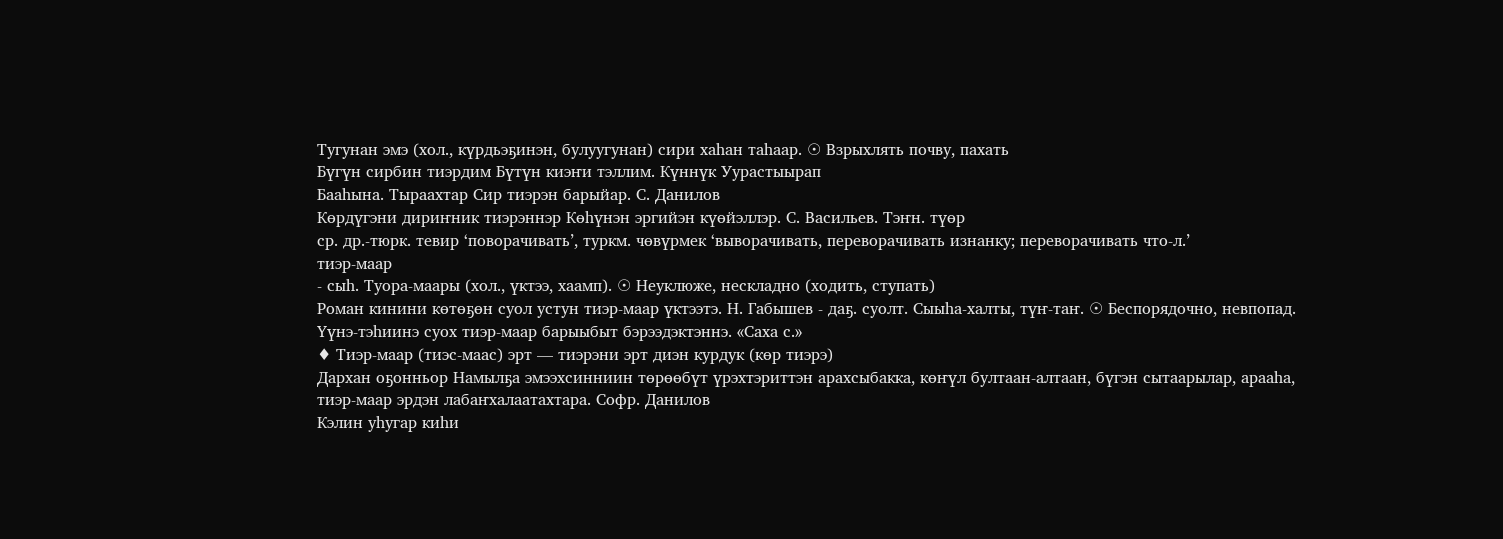Тугунан эмэ (хол., күрдьэҕинэн, булуугунан) сири хаһан таһаар. ☉ Взрыхлять почву, пахать
Бүгүн сирбин тиэрдим Бүтүн киэҥи тэллим. Күннүк Уурастыырап
Бааһына. Тыраахтар Сир тиэрэн барыйар. С. Данилов
Көрдүгэни дириҥник тиэрэннэр Көһүнэн эргийэн күөйэллэр. С. Васильев. Тэҥн. түөр
ср. др.-тюрк. тевир ‘поворачивать’, туркм. чөвүрмек ‘выворачивать, переворачивать изнанку; переворачивать что-л.’
тиэр-маар
- сыһ. Туора-маары (хол., үктээ, хаамп). ☉ Неуклюже, нескладно (ходить, ступать)
Роман кинини көтөҕөн суол устун тиэр-маар үктээтэ. Н. Габышев - даҕ. суолт. Сыыһа-халты, түҥ-таҥ. ☉ Беспорядочно, невпопад. Үүнэ-тэһиинэ суох тиэр-маар барыыбыт бэрээдэктэннэ. «Саха с.»
♦ Тиэр-маар (тиэс-маас) эрт — тиэрэни эрт диэн курдук (көр тиэрэ)
Дархан оҕонньор Намылҕа эмээхсинниин төрөөбүт үрэхтэриттэн арахсыбакка, көҥүл бултаан-алтаан, бүгэн сытаарылар, арааһа, тиэр-маар эрдэн лабаҥхалаатахтара. Софр. Данилов
Кэлин уһугар киһи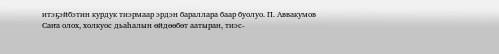итэҕэйбэтин курдук тиэрмаар эрдэн бараллара баар буолуо. П. Аввакумов
Саҥа олох, холкуос дьаһалын өйдөөбөт аатыран, тиэс-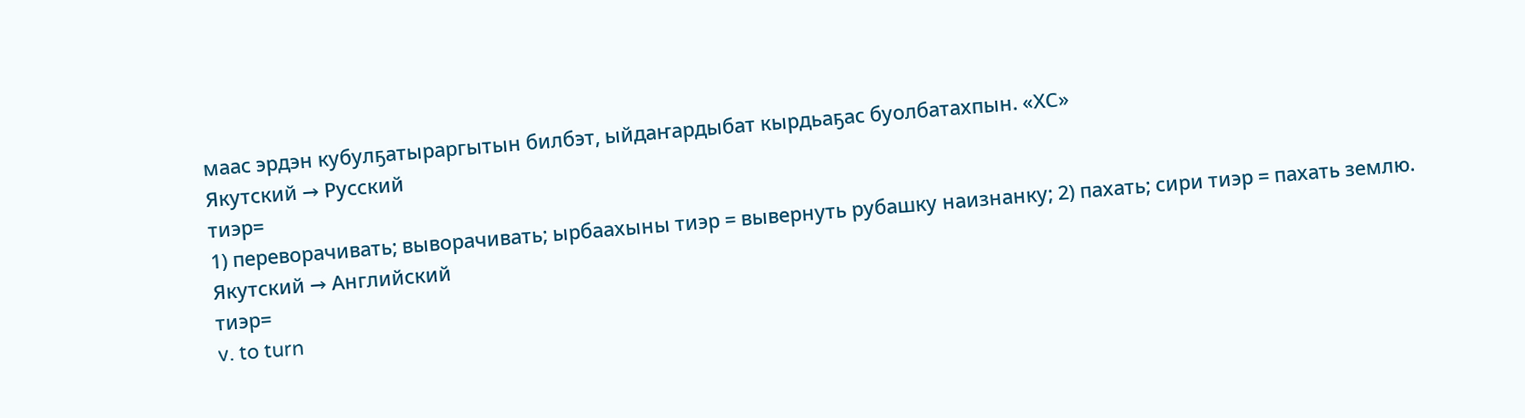маас эрдэн кубулҕатыраргытын билбэт, ыйдаҥардыбат кырдьаҕас буолбатахпын. «ХС»
Якутский → Русский
тиэр=
1) переворачивать; выворачивать; ырбаахыны тиэр = вывернуть рубашку наизнанку; 2) пахать; сири тиэр = пахать землю.
Якутский → Английский
тиэр=
v. to turn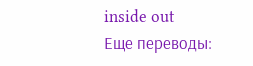inside out
Еще переводы: